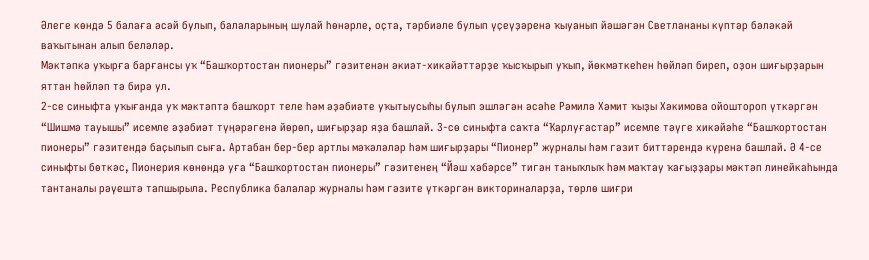Әлеге көндә 5 балаға әсәй булып, балаларының шулай һөнәрле, оҫта, тәрбиәле булып үҫеүҙәренә ҡыуанып йәшәгән Светлананы күптәр бәләкәй ваҡытынан алып беләләр.
Мәктәпкә уҡырға барғансы уҡ “Башҡортостан пионеры” гәзитенән әкиәт-хикәйәттәрҙе ҡысҡырып уҡып, йөкмәткеһен һөйләп биреп, оҙон шиғырҙарын яттан һөйләп тә бирә ул.
2-се синыфта уҡығанда уҡ мәктәптә башҡорт теле һәм әҙәбиәте уҡытыусыһы булып эшләгән әсәһе Рәмилә Хәмит ҡыҙы Хәкимова ойоштороп үткәргән “Шишмә тауышы” исемле әҙәбиәт түңәрәгенә йөрөп, шиғырҙар яҙа башлай. 3-сө синыфта саҡта “Ҡарлуғастар” исемле тәүге хикәйәһе “Башҡортостан пионеры” гәзитендә баҫылып сыға. Артабан бер-бер артлы мәҡәләләр һәм шиғырҙары “Пионер” журналы һәм гәзит биттәрендә күренә башлай. Ә 4-се синыфты бөткәс, Пионерия көнөндә уға “Башҡортостан пионеры” гәзитенең “Йәш хәбәрсе” тигән таныҡлыҡ һәм маҡтау ҡағыҙҙары мәктәп линейкаһында тантаналы рәүештә тапшырыла. Республика балалар журналы һәм гәзите үткәргән викториналарҙа, төрлө шиғри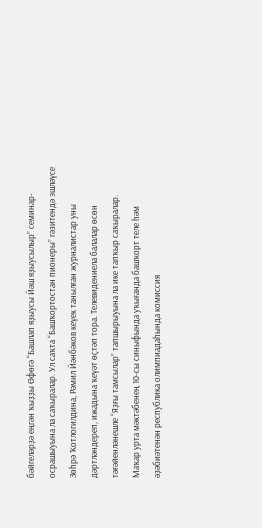бәйгеләрҙә еңгән ҡыҙҙы Өфөгә “Башлап яҙыусы Йәш яҙыусылыр” семинар-осрашыуына ла саҡыралар. Ул саҡта “Башҡортостан пионеры” гәзитендә эшләүсе Зөһрә Ҡотлогилдина, Рәмил Йәнбәков кеүек танылған журналистар уны дәртләндереп, ижадына ҡеүәт өҫтәп тора. Телевидениела балалар өсөн тәғәйенләнешле “Яҙғы тамсылар” тапшырыуына ла ике тапҡыр саҡыралар.
Маҡар урта мәктәбенең 10-сы синыфында уҡығанда башҡорт теле һәм әҙәбиәтенән республика олимпиадаһында комиссия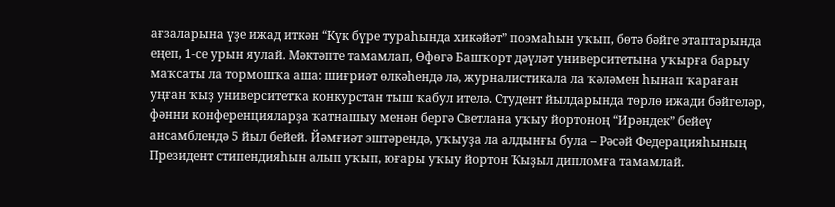ағзаларына үҙе ижад иткән “Күк бүре тураһында хикәйәт” поэмаһын уҡып, бөтә бәйге этаптарында еңеп, 1-се урын яулай. Мәктәпте тамамлап, Өфөгә Башҡорт дәүләт университетына уҡырға барыу маҡсаты ла тормошҡа аша: шиғриәт өлкәһендә лә, журналистикала ла ҡәләмен һынап ҡараған уңған ҡыҙ университетҡа конкурстан тыш ҡабул ителә. Студент йылдарында төрлө ижади бәйгеләр, фәнни конференцияларҙа ҡатнашыу менән бергә Светлана уҡыу йортоноң “Ирәндек” бейеү ансамблендә 5 йыл бейей. Йәмғиәт эштәрендә, уҡыуҙа ла алдынғы була – Рәсәй Федерацияһының Президент стипендияһын алып уҡып, юғары уҡыу йортон Ҡыҙыл дипломға тамамлай.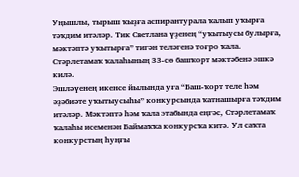Уңышлы, тырыш ҡыҙға аспирантурала ҡалып уҡырға тәҡдим итәләр. Тик Светлана үҙенең “уҡытыусы булырға, мәктәптә уҡытырға” тигән теләгенә тоғро ҡала. Стәрлетамаҡ ҡалаһының 33-сө башҡорт мәктәбенә эшкә килә.
Эшләүенең икенсе йылында уға “Баш-ҡорт теле һәм әҙәбиәте уҡытыусыһы” конкурсында ҡатнашырға тәҡдим итәләр. Мәктәптә һәм ҡала этабында еңгәс, Стәрлетамаҡ ҡалаһы исеменән Баймаҡҡа конкурсҡа китә. Ул саҡта конкурстың һуңғы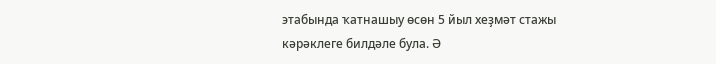этабында ҡатнашыу өсөн 5 йыл хеҙмәт стажы кәрәклеге билдәле була. Ә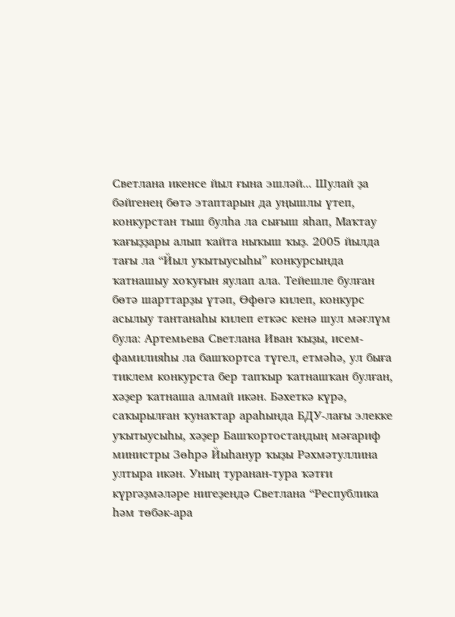Светлана икенсе йыл ғына эшләй... Шулай ҙа бәйгенең бөтә этаптарын да уңышлы үтеп, конкурстан тыш булһа ла сығыш яһап, Маҡтау ҡағыҙҙары алып ҡайта ныҡыш ҡыҙ. 2005 йылда тағы ла “Йыл уҡытыусыһы” конкурсында ҡатнашыу хоҡуғын яулап ала. Тейешле булған бөтә шарттарҙы үтәп, Өфөгә килеп, конкурс асылыу тантанаһы килеп еткәс кенә шул мәғлүм була: Артемьева Светлана Иван ҡыҙы, исем-фамилияһы ла башҡортса түгел, етмәһә, ул быға тиклем конкурста бер тапҡыр ҡатнашҡан булған, хәҙер ҡатнаша алмай икән. Бәхеткә күрә, саҡырылған ҡунаҡтар араһында БДУ-лағы элекке уҡытыусыһы, хәҙер Башҡортостандың мәғариф министры Зөһрә Йыһанур ҡыҙы Рәхмәтуллина ултыра икән. Уның туранан-тура ҡәтғи күргәҙмәләре нигеҙендә Светлана “Республика һәм төбәк-ара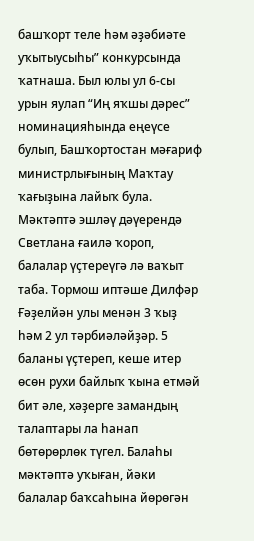башҡорт теле һәм әҙәбиәте уҡытыусыһы” конкурсында ҡатнаша. Был юлы ул 6-сы урын яулап “Иң яҡшы дәрес” номинацияһында еңеүсе булып, Башҡортостан мәғариф министрлығының Маҡтау ҡағыҙына лайыҡ була.
Мәктәптә эшләү дәүерендә Светлана ғаилә ҡороп, балалар үҫтереүгә лә ваҡыт таба. Тормош иптәше Дилфәр Ғәҙелйән улы менән 3 ҡыҙ һәм 2 ул тәрбиәләйҙәр. 5 баланы үҫтереп, кеше итер өсөн рухи байлыҡ ҡына етмәй бит әле, хәҙерге замандың талаптары ла һанап бөтөрөрлөк түгел. Балаһы мәктәптә уҡыған, йәки балалар баҡсаһына йөрөгән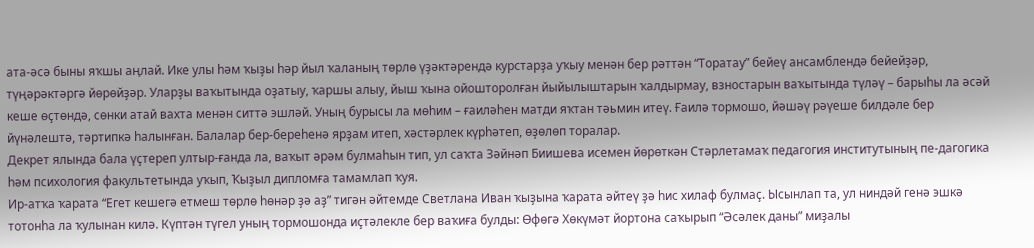ата-әсә быны яҡшы аңлай. Ике улы һәм ҡыҙы һәр йыл ҡаланың төрлө үҙәктәрендә курстарҙа уҡыу менән бер рәттән “Торатау” бейеү ансамблендә бейейҙәр, түңәрәктәргә йөрөйҙәр. Уларҙы ваҡытында оҙатыу, ҡаршы алыу, йыш ҡына ойошторолған йыйылыштарын ҡалдырмау, взностарын ваҡытында түләү – барыһы ла әсәй кеше өҫтөндә, сөнки атай вахта менән ситтә эшләй. Уның бурысы ла мөһим – ғаиләһен матди яҡтан тәьмин итеү. Ғаилә тормошо, йәшәү рәүеше билдәле бер йүнәлештә, тәртипкә һалынған. Балалар бер-береһенә ярҙам итеп, хәстәрлек күрһәтеп, өҙөлөп торалар.
Декрет ялында бала үҫтереп ултыр-ғанда ла, ваҡыт әрәм булмаһын тип, ул саҡта Зәйнәп Биишева исемен йөрөткән Стәрлетамаҡ педагогия институтының пе-дагогика һәм психология факультетында уҡып, Ҡыҙыл дипломға тамамлап ҡуя.
Ир-атҡа ҡарата “Егет кешегә етмеш төрлө һөнәр ҙә аҙ” тигән әйтемде Светлана Иван ҡыҙына ҡарата әйтеү ҙә һис хилаф булмаҫ. Ысынлап та, ул ниндәй генә эшкә тотонһа ла ҡулынан килә. Күптән түгел уның тормошонда иҫтәлекле бер ваҡиға булды: Өфөгә Хөкүмәт йортона саҡырып “Әсәлек даны” миҙалы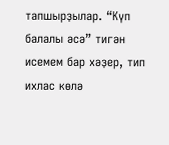тапшырҙылар. “Күп балалы әсә” тигән исемем бар хәҙер, тип ихлас көлә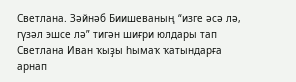Светлана. Зәйнәб Биишеваның “изге әсә лә, гүзәл эшсе лә” тигән шиғри юлдары тап Светлана Иван ҡыҙы һымаҡ ҡатындарға арнап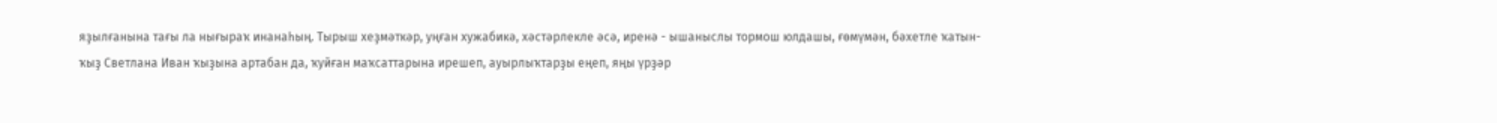яҙылғанына тағы ла нығыраҡ инанаһың. Тырыш хеҙмәткәр, уңған хужабикә, хәстәрлекле әсә, иренә - ышаныслы тормош юлдашы, ғөмүмән, бәхетле ҡатын-ҡыҙ Светлана Иван ҡыҙына артабан да, ҡуйған маҡсаттарына ирешеп, ауырлыҡтарҙы еңеп, яңы үрҙәр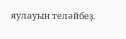яулауын теләйбеҙ.